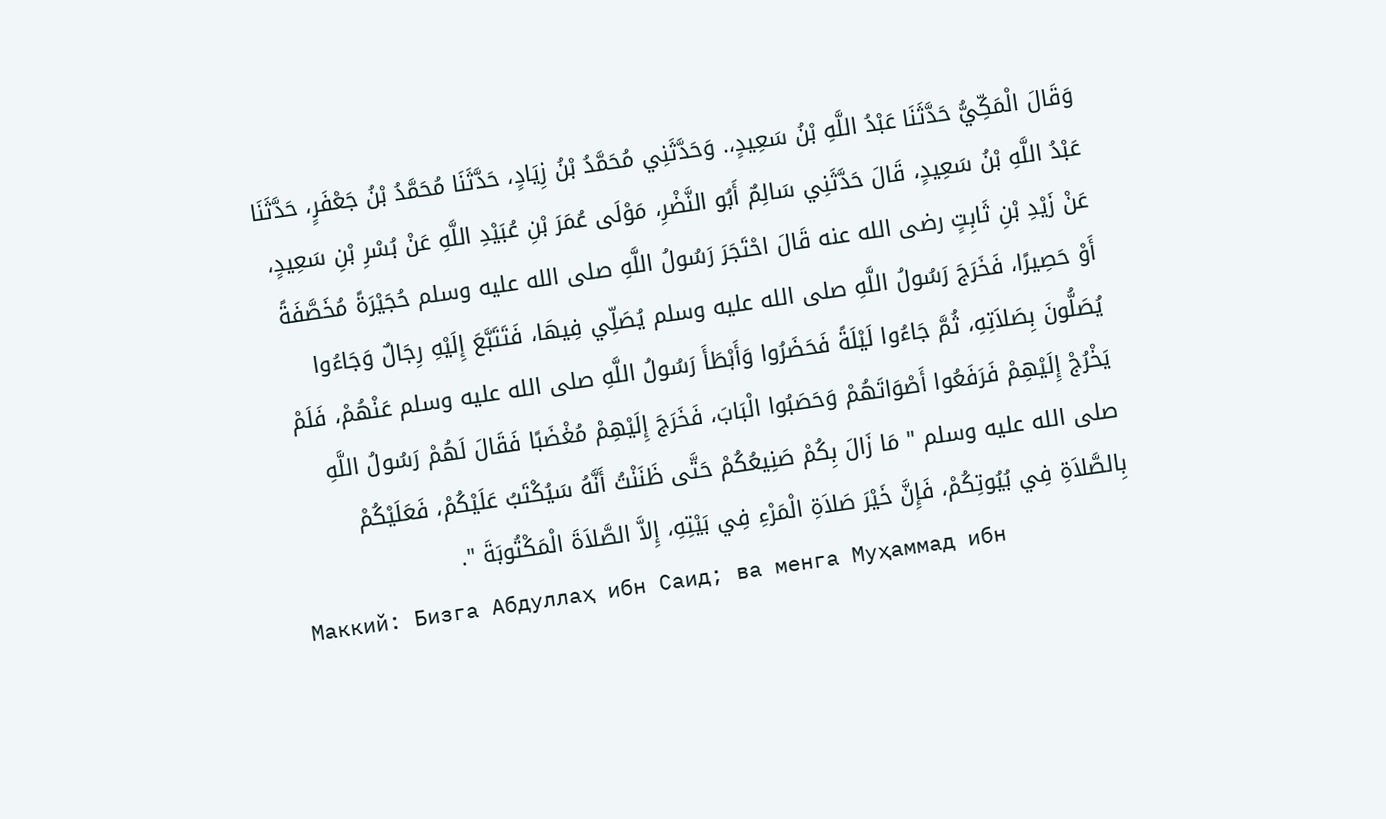وَقَالَ الْمَكِّيُّ حَدَّثَنَا عَبْدُ اللَّهِ بْنُ سَعِيدٍ،. وَحَدَّثَنِي مُحَمَّدُ بْنُ زِيَادٍ، حَدَّثَنَا مُحَمَّدُ بْنُ جَعْفَرٍ، حَدَّثَنَا عَبْدُ اللَّهِ بْنُ سَعِيدٍ، قَالَ حَدَّثَنِي سَالِمٌ أَبُو النَّضْرِ، مَوْلَى عُمَرَ بْنِ عُبَيْدِ اللَّهِ عَنْ بُسْرِ بْنِ سَعِيدٍ، عَنْ زَيْدِ بْنِ ثَابِتٍ رضى الله عنه قَالَ احْتَجَرَ رَسُولُ اللَّهِ صلى الله عليه وسلم حُجَيْرَةً مُخَصَّفَةً أَوْ حَصِيرًا، فَخَرَجَ رَسُولُ اللَّهِ صلى الله عليه وسلم يُصَلِّي فِيهَا، فَتَتَبَّعَ إِلَيْهِ رِجَالٌ وَجَاءُوا يُصَلُّونَ بِصَلاَتِهِ، ثُمَّ جَاءُوا لَيْلَةً فَحَضَرُوا وَأَبْطَأَ رَسُولُ اللَّهِ صلى الله عليه وسلم عَنْهُمْ، فَلَمْ يَخْرُجْ إِلَيْهِمْ فَرَفَعُوا أَصْوَاتَهُمْ وَحَصَبُوا الْبَابَ، فَخَرَجَ إِلَيْهِمْ مُغْضَبًا فَقَالَ لَهُمْ رَسُولُ اللَّهِ صلى الله عليه وسلم " مَا زَالَ بِكُمْ صَنِيعُكُمْ حَتَّى ظَنَنْتُ أَنَّهُ سَيُكْتَبُ عَلَيْكُمْ، فَعَلَيْكُمْ بِالصَّلاَةِ فِي بُيُوتِكُمْ، فَإِنَّ خَيْرَ صَلاَةِ الْمَرْءِ فِي بَيْتِهِ، إِلاَّ الصَّلاَةَ الْمَكْتُوبَةَ ".
Маккий: Бизга Абдуллаҳ ибн Саид; ва менга Муҳаммад ибн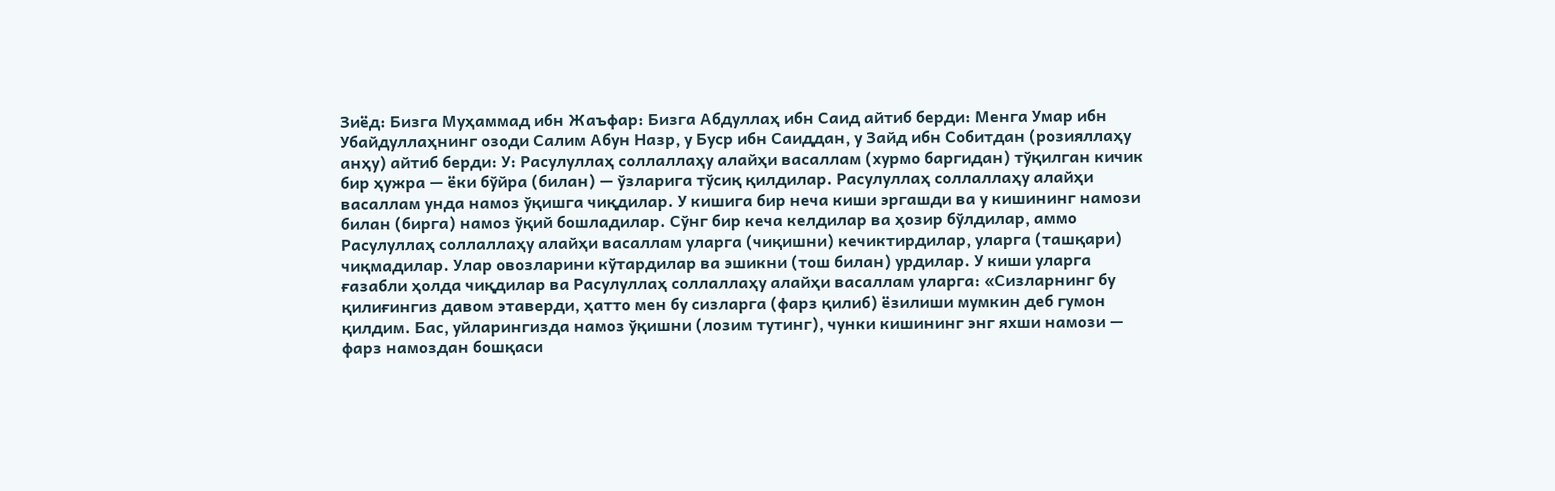Зиёд: Бизга Муҳаммад ибн Жаъфар: Бизга Абдуллаҳ ибн Саид айтиб берди: Менга Умар ибн Убайдуллаҳнинг озоди Салим Абун Назр, у Буср ибн Саиддан, у Зайд ибн Собитдан (розияллаҳу анҳу) айтиб берди: У: Расулуллаҳ соллаллаҳу алайҳи васаллам (хурмо баргидан) тўқилган кичик бир ҳужра — ёки бўйра (билан) — ўзларига тўсиқ қилдилар. Расулуллаҳ соллаллаҳу алайҳи васаллам унда намоз ўқишга чиқдилар. У кишига бир неча киши эргашди ва у кишининг намози билан (бирга) намоз ўқий бошладилар. Сўнг бир кеча келдилар ва ҳозир бўлдилар, аммо Расулуллаҳ соллаллаҳу алайҳи васаллам уларга (чиқишни) кечиктирдилар, уларга (ташқари) чиқмадилар. Улар овозларини кўтардилар ва эшикни (тош билан) урдилар. У киши уларга ғазабли ҳолда чиқдилар ва Расулуллаҳ соллаллаҳу алайҳи васаллам уларга: «Сизларнинг бу қилиғингиз давом этаверди, ҳатто мен бу сизларга (фарз қилиб) ёзилиши мумкин деб гумон қилдим. Бас, уйларингизда намоз ўқишни (лозим тутинг), чунки кишининг энг яхши намози — фарз намоздан бошқаси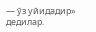— ўз уйидадир» дедилар.